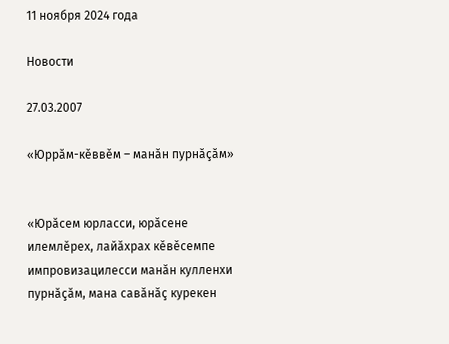11 ноября 2024 года

Новости

27.03.2007

«Юррăм-кěввěм – манăн пурнăçăм»


«Юрăсем юрласси, юрăсене илемлěрех, лайăхрах кěвěсемпе импровизацилесси манăн кулленхи пурнăçăм, мана савăнăç курекен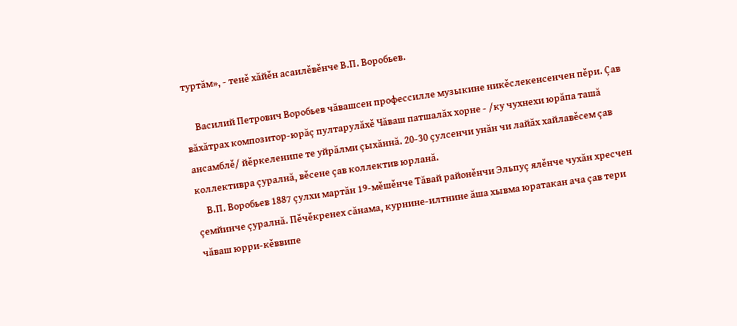туртăм», - тенě хăйěн асаилěвěнче В.П. Воробьев.

     Василий Петрович Воробьев чăвашсен профессилле музыкине никěслекенсенчен пěри. Çав вăхăтрах композитор-юрăç пултарулăхě Чăваш патшалăх хорне - /ку чухнехи юрăпа ташă ансамблě/ йěркеленипе те уйрăлми çыхăннă. 20-30 çулсенчи унăн чи лайăх хайлавěсем çав коллективра çуралнă, вěсене çав коллектив юрланă.
     В.П. Воробьев 1887 çулхи мартăн 19-мěшěнче Тăвай районěнчи Эльпуç ялěнче чухăн хресчен çемйинче çуралнă. Пěчěкренех сăнама, курнине-илтнине ăша хывма юратакан ача çав тери чăваш юрри-кěввипе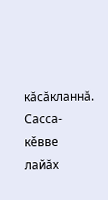кăсăкланнă. Сасса-кěвве лайăх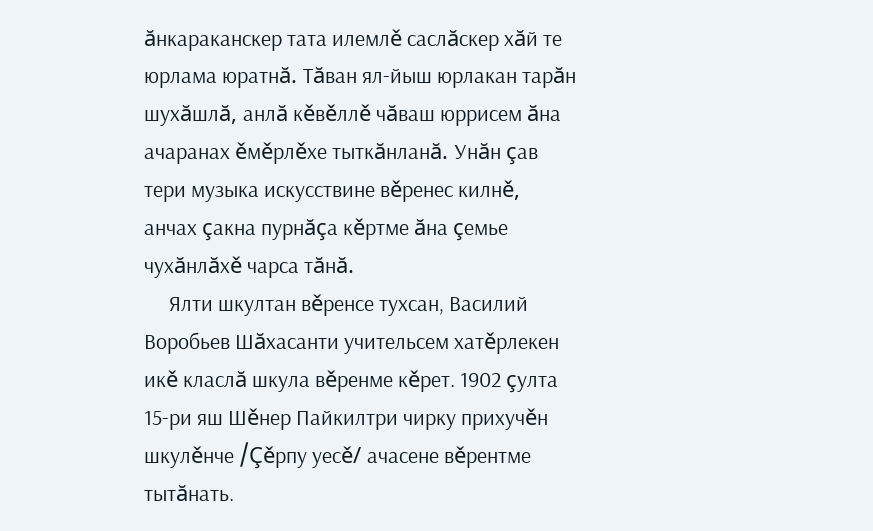ăнкараканскер тата илемлě саслăскер хăй те юрлама юратнă. Тăван ял-йыш юрлакан тарăн шухăшлă, анлă кěвěллě чăваш юррисем ăна ачаранах ěмěрлěхе тыткăнланă. Унăн çав тери музыка искусствине вěренес килнě, анчах çакна пурнăçа кěртме ăна çемье чухăнлăхě чарса тăнă.
     Ялти шкултан вěренсе тухсан, Василий Воробьев Шăхасанти учительсем хатěрлекен икě класлă шкула вěренме кěрет. 1902 çулта 15-ри яш Шěнер Пайкилтри чирку прихучěн шкулěнче /Çěрпу уесě/ ачасене вěрентме тытăнать.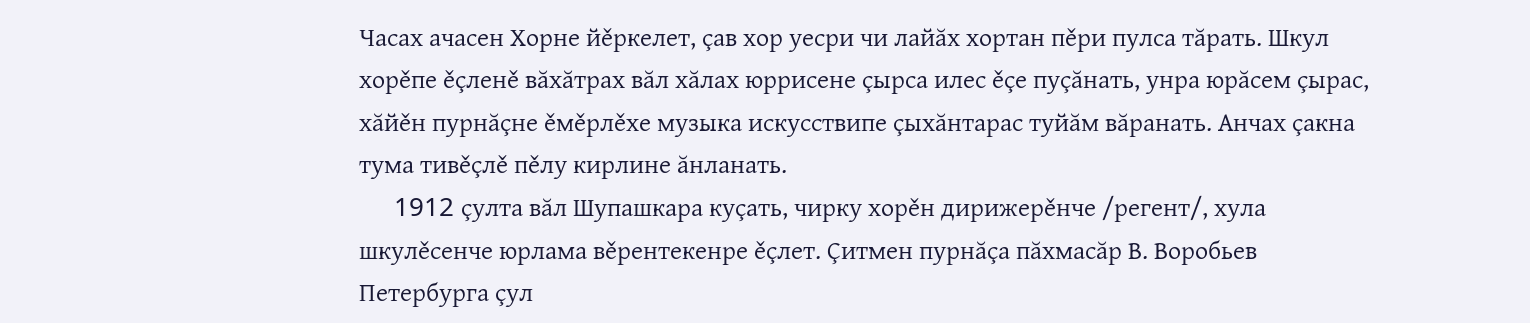Часах ачасен Хорне йěркелет, çав хор уесри чи лайăх хортан пěри пулса тăрать. Шкул хорěпе ěçленě вăхăтрах вăл хăлaх юррисене çырса илес ěçе пуçăнать, унра юрăсем çырас, хăйěн пурнăçне ěмěрлěхе музыка искусствипе çыхăнтарас туйăм вăранать. Анчах çакна тума тивěçлě пěлу кирлине ăнланать.
     1912 çулта вăл Шупашкара куçать, чирку хорěн дирижерěнче /регент/, хула шкулěсенче юрлама вěрентекенре ěçлет. Çитмен пурнăçа пăхмасăр В. Воробьев Петербурга çул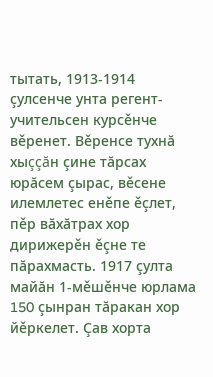тытать, 1913-1914 çулсенче унта регент-учительсен курсěнче вěренет. Вěренсе тухнă хыççăн çине тăрсах юрăсем çырас, вěсене илемлетес енěпе ěçлет, пěр вăхăтрах хор дирижерěн ěçне те пăрахмасть. 1917 çулта майăн 1-мěшěнче юрлама 150 çынран тăракан хор йěркелет. Çав хорта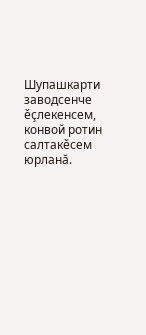Шупашкарти заводсенче ěçлекенсем, конвой ротин салтакěсем юрланă.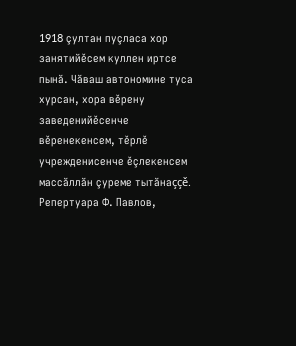1918 çултан пуçласа хор занятийěсем куллен иртсе пынă. Чăваш автономине туса хурсан, хора вěрену заведенийěсенче вěренекенсем, тěрлě учрежденисенче ěçлекенсем массăллăн çуреме тытăнаççě. Репертуара Ф. Павлов,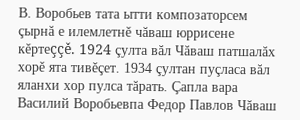В. Воробьев тата ытти композаторсем çырнă е илемлетнě чăваш юррисене кěртеççě. 1924 çулта вăл Чăваш патшалăх хорě ята тивěçет. 1934 çултан пуçласа вăл яланхи хор пулса тăрать. Çапла вара Василий Воробьевпа Федор Павлов Чăваш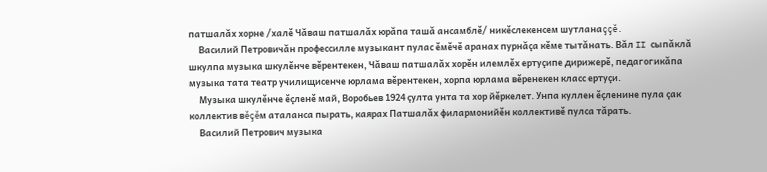патшалăх хорне /халě Чăваш патшалăх юрăпа ташă ансамблě/ никěслекенсем шутланаççě.
     Василий Петровичăн профессилле музыкант пулас ěмěчě аранах пурнăçа кěме тытăнать. Вăл II сыпăклă шкулпа музыка шкулěнче вěрентекен, Чăваш патшалăх хорěн илемлěх ертуçипе дирижерě, педагогикăпа музыка тата театр училищисенче юрлама вěрентекен, хорпа юрлама вěренекен класс ертуçи.
     Музыка шкулěнче ěçленě май, Воробьев 1924 çулта унта та хор йěркелет. Унпа куллен ěçленине пула çак коллектив вěçěм аталанса пырать, каярах Патшалăх филармонийěн коллективě пулса тăрать.
     Василий Петрович музыка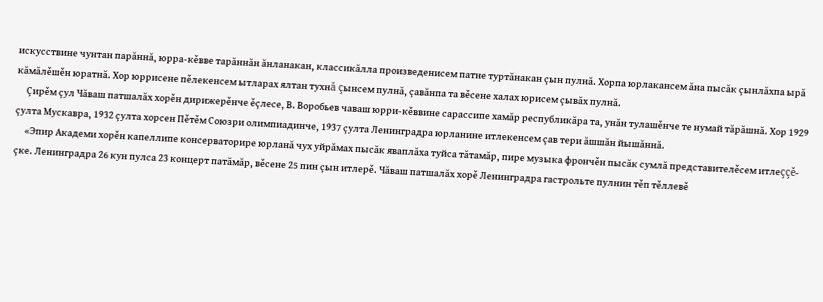искусствине чунтан парăннă, юрра-кěвве тарăннăн ăнланакан, классикăлла произведенисем патне туртăнакан çын пулнă. Хорпа юрлакансем ăна пысăк çынлăхпа ырă кăмăлěшěн юратнă. Хор юррисене пěлекенсем ытларах ялтан тухнă çынсем пулнă, çавăнпа та вěсене халaх юрисем çывăх пулнă.
     Çирěм çул Чăваш патшалăх хорěн дирижерěнче ěçлесе, В. Воробьев чaваш юрри-кěввине сарассипе хамăр республикăра та, унăн тулашěнче те нумай тăрăшнă. Хор 1929 çулта Мускавра, 1932 çулта хорсен Пěтěм Союзри олимпиадинче, 1937 çулта Ленинградра юрланине итлекенсем çав тери ăшшăн йышăннă.
     «Эпир Академи хорěн капеллипе консерваторире юрланă чух уйрăмах пысăк яваплăха туйса тăтамăр, пире музыка фрончěн пысăк сумлă представителěсем итлеççě-çке. Ленинградра 26 кун пулса 23 концерт патăмăр, вěсене 25 пин çын итлерě. Чăваш патшалăх хорě Ленинградра гастрольте пулнин тěп тěллевě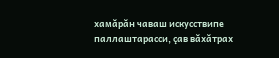хамăрăн чaваш искусствипе паллаштарасси, çав вăхăтрах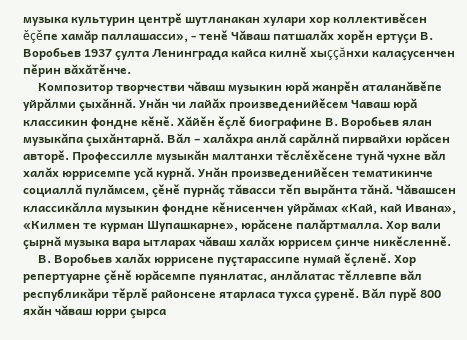музыка культурин центрě шутланакан хулари хор коллективěсен ěçěпе хамăр паллашасси», - тенě Чăваш патшалăх хорěн ертуçи В. Воробьев 1937 çулта Ленинграда кайса килнě хыççăнхи калаçусенчен пěрин вăхăтěнче.
     Композитор творчестви чăваш музыкин юрă жанрěн аталанăвěпе уйрăлми çыхăннă. Унăн чи лайăх произведенийěсем Чaваш юрă классикин фондне кěнě. Хăйěн ěçлě биографине В. Воробьев ялан музыкăпа çыхăнтарнă. Вăл – халăхра анлă сарăлнă пирвайхи юрăсен авторě. Профессилле музыкăн малтанхи тěслěхěсене тунă чухне вăл халăх юррисемпе усă курнă. Унăн произведенийěсен тематикинче социаллă пулăмсем, çěнě пурнăç тăвасси тěп вырăнта тăнă. Чăвашсен классикăлла музыкин фондне кěнисенчен уйрăмах «Кай, кай Ивана», «Килмен те курман Шупашкарне», юрăсене палăртмалла. Хор вали çырнă музыка вара ытларах чăваш халăх юррисем çинче никěсленнě.
     В. Воробьев халăх юррисене пуçтарассипе нумай ěçленě. Хор репертуарне çěнě юрăсемпе пуянлатас, анлăлатас тěллевпе вăл республикăри тěрлě районсене ятарласа тухса çуренě. Вăл пурě 800 яхăн чăваш юрри çырса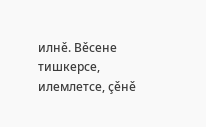илнě. Вěсене тишкерсе, илемлетсе, çěнě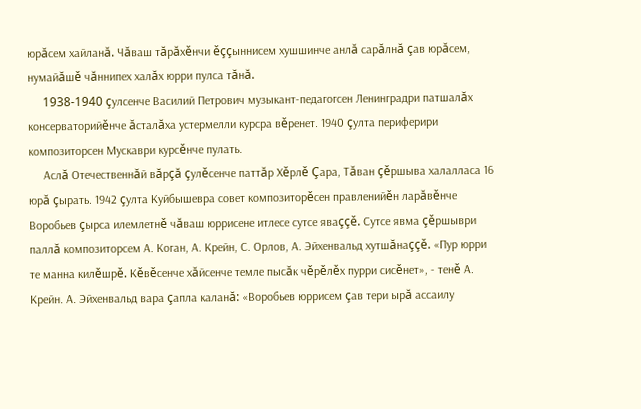юрăсем хайланă. Чăваш тăрăхěнчи ěççыннисем хушшинче анлă сарăлнă çав юрăсем, нумайăшě чăннипех халăх юрри пулса тăнă.
     1938-1940 çулсенче Василий Петрович музыкант-педагогсен Ленинградри патшалăх консерваторийěнче ăсталăха устермелли курсра вěренет. 1940 çулта периферири композиторсен Мускаври курсěнче пулать.
     Аслă Отечественнăй вăрçă çулěсенче паттăр Хěрлě Çара, Тăван çěршыва халалласа 16 юрă çырать. 1942 çулта Куйбышевра совет композиторěсен правленийěн ларăвěнче Воробьев çырса илемлетнě чăваш юррисене итлесе сутсе яваççě. Сутсе явма çěршыври паллă композиторсем А. Коган, А. Крейн, С. Орлов, А. Эйхенвальд хутшăнаççě. «Пур юрри те манна килěшрě. Кěвěсенче хăйсенче темле пысăк чěрěлěх пурри сисěнет», - тенě А. Крейн. А. Эйхенвальд вара çапла каланă: «Воробьев юррисем çав тери ырă ассаилу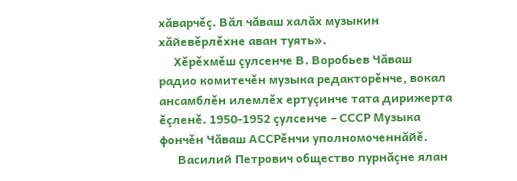хăварчěç. Вăл чăваш халăх музыкин хăйевěрлěхне аван туять».
     Хěрěхмěш çулсенче В. Воробьев Чăваш радио комитечěн музыка редакторěнче, вокал ансамблěн илемлěх ертуçинче тата дирижерта ěçленě. 1950-1952 çулсенче – СССР Музыка фончěн Чăваш АССРěнчи уполномоченнăйě.
      Василий Петрович общество пурнăçне ялан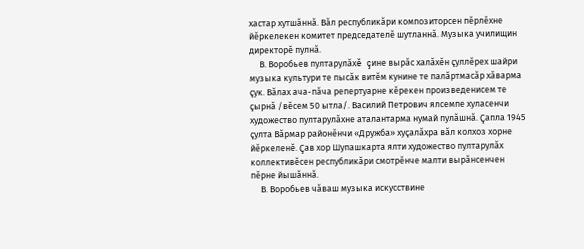хастар хутшăннă. Вăл республикăри композиторсен пěрлěхне йěркелекен комитет председателě шутланнă. Музыка училищин директорě пулнă.
     В. Воробьев пултарулăхě çине вырăс халăхěн çуллěрех шайри музыка культури те пысăк витěм кунине те палăртмасăр хăварма çук. Вăлах ача-пăча репертуарне кěрекен произведенисем те çырнă /вěсем 50 ытла/. Василий Петрович ялсемпе хуласенчи художество пултарулăхне аталантарма нумай пулăшнă. Çапла 1945 çулта Вăрмар районěнчи «Дружба» хуçалăхра вăл колхоз хорне йěркеленě. Çав хор Шупашкарта ялти художество пултарулăх коллективěсен республикăри смотрěнче малти вырăнсенчен пěрне йышăннă.
     В. Воробьев чăваш музыка искусствине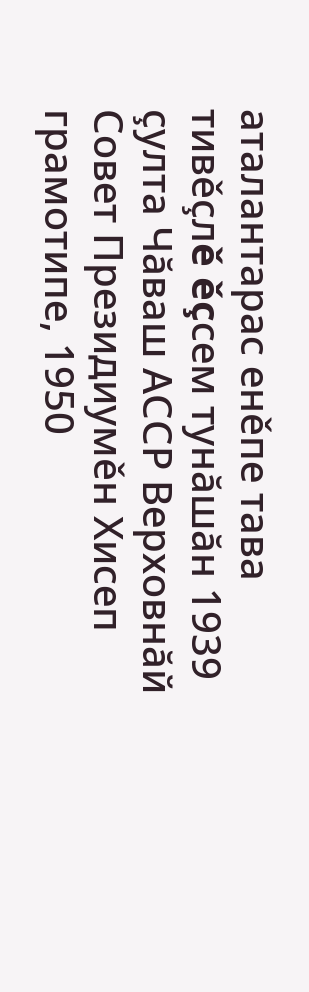аталантарас енěпе тава тивěçлě ěçсем тунăшăн 1939 çулта Чăваш АССР Верховнăй Совет Президиумěн Хисеп грамотипе, 1950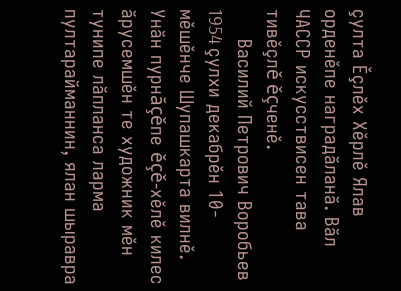çулта Ěçлěх Хěрлě Ялав орденěпе наградăланă. Вăл ЧАССР искусствисен тава тивěçлě ěçченě.
     Василий Петрович Воробьев 1954 çулхи декабрěн 10-мěшěнче Шупашкарта вилнě. Унăн пурнăçěпе ěçě-хěлě килес ăрусемшěн те художник мěн тунипе лăпланса ларма пултарайманнин, ялан шыравра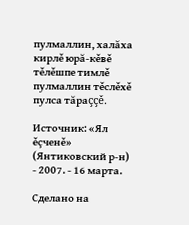пулмаллин, халăха кирлě юрă-кěвě тěлěшпе тимлě пулмаллин тěслěхě пулса тăраççě.

Источник: «Ял ěçченě» (Янтиковский р-н) - 2007. - 16 марта.

Сделано на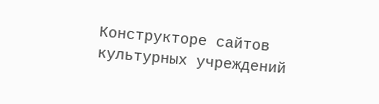Конструкторе сайтов культурных учреждений